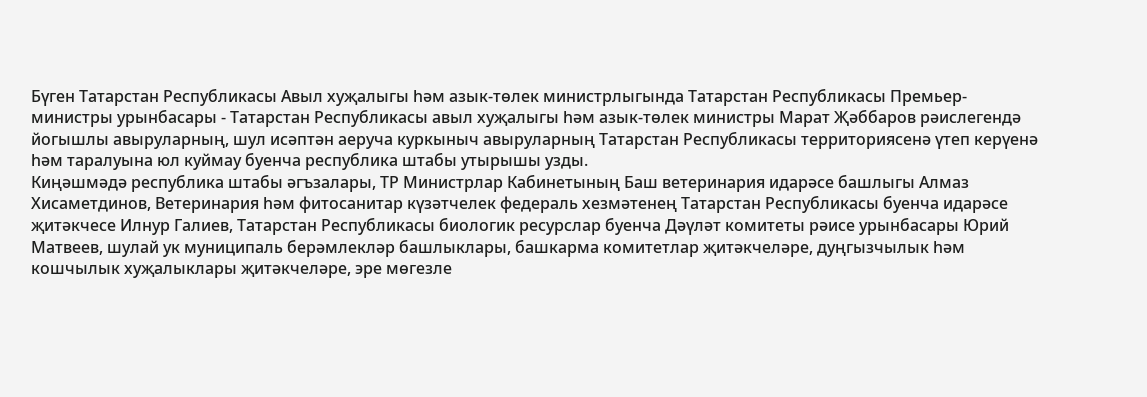Бүген Татарстан Республикасы Авыл хуҗалыгы һәм азык-төлек министрлыгында Татарстан Республикасы Премьер-министры урынбасары - Татарстан Республикасы авыл хуҗалыгы һәм азык-төлек министры Марат Җәббаров рәислегендә йогышлы авыруларның, шул исәптән аеруча куркыныч авыруларның Татарстан Республикасы территориясенә үтеп керүенә һәм таралуына юл куймау буенча республика штабы утырышы узды.
Киңәшмәдә республика штабы әгъзалары, ТР Министрлар Кабинетының Баш ветеринария идарәсе башлыгы Алмаз Хисаметдинов, Ветеринария һәм фитосанитар күзәтчелек федераль хезмәтенең Татарстан Республикасы буенча идарәсе җитәкчесе Илнур Галиев, Татарстан Республикасы биологик ресурслар буенча Дәүләт комитеты рәисе урынбасары Юрий Матвеев, шулай ук муниципаль берәмлекләр башлыклары, башкарма комитетлар җитәкчеләре, дуңгызчылык һәм кошчылык хуҗалыклары җитәкчеләре, эре мөгезле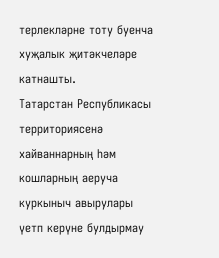терлекләрне тоту буенча хуҗалык җитәкчеләре катнашты.
Татарстан Республикасы территориясенә хайваннарның һәм кошларның аеруча куркыныч авырулары үетп керүне булдырмау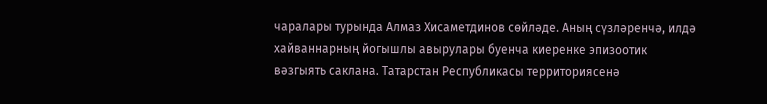чаралары турында Алмаз Хисаметдинов сөйләде. Аның сүзләренчә, илдә хайваннарның йогышлы авырулары буенча киеренке эпизоотик вәзгыять саклана. Татарстан Республикасы территориясенә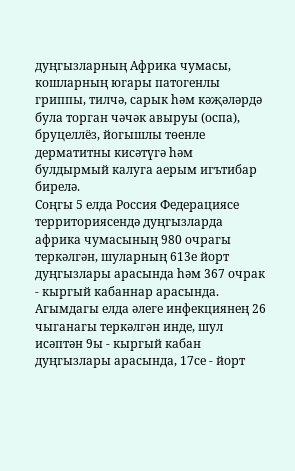дуңгызларның Африка чумасы, кошларның югары патогенлы гриппы, тилчә, сарык һәм кәҗәләрдә була торган чәчәк авыруы (оспа), бруцеллёз, йогышлы төенле дерматитны кисәтүгә һәм булдырмый калуга аерым игътибар бирелә.
Соңгы 5 елда Россия Федерациясе территориясендә дуңгызларда африка чумасының 980 очрагы теркәлгән, шуларның 613е йорт дуңгызлары арасында һәм 367 очрак - кыргый кабаннар арасында. Агымдагы елда әлеге инфекциянең 26 чыганагы теркәлгән инде, шул исәптән 9ы - кыргый кабан дуңгызлары арасында, 17се - йорт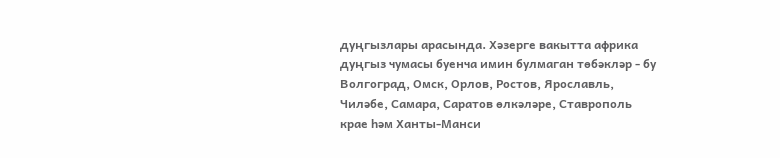дуңгызлары арасында. Хәзерге вакытта африка дуңгыз чумасы буенча имин булмаган төбәкләр - бу Волгоград, Омск, Орлов, Ростов, Ярославль, Чиләбе, Самара, Саратов өлкәләре, Ставрополь крае һәм Ханты-Манси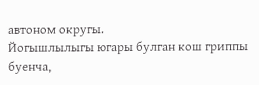автоном округы.
Йогышлылыгы югары булган кош гриппы буенча,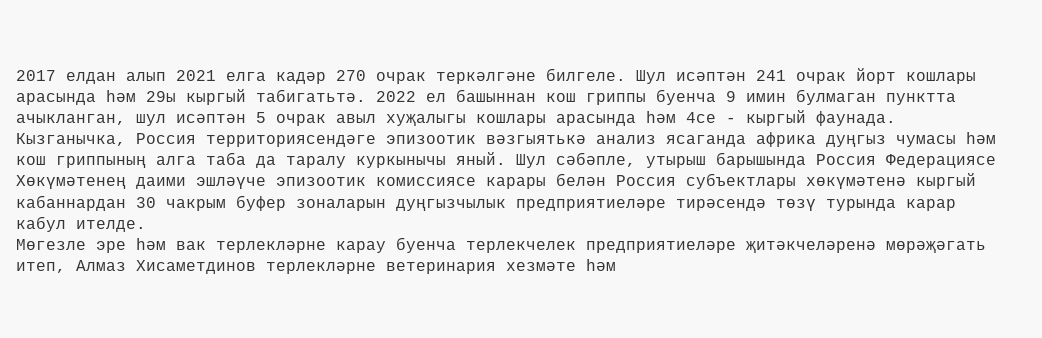2017 елдан алып 2021 елга кадәр 270 очрак теркәлгәне билгеле. Шул исәптән 241 очрак йорт кошлары арасында һәм 29ы кыргый табигатьтә. 2022 ел башыннан кош гриппы буенча 9 имин булмаган пунктта ачыкланган, шул исәптән 5 очрак авыл хуҗалыгы кошлары арасында һәм 4се - кыргый фаунада.
Кызганычка, Россия территориясендәге эпизоотик вәзгыятькә анализ ясаганда африка дуңгыз чумасы һәм кош гриппының алга таба да таралу куркынычы яный. Шул сәбәпле, утырыш барышында Россия Федерациясе Хөкүмәтенең даими эшләүче эпизоотик комиссиясе карары белән Россия субъектлары хөкүмәтенә кыргый кабаннардан 30 чакрым буфер зоналарын дуңгызчылык предприятиеләре тирәсендә төзү турында карар кабул ителде.
Мөгезле эре һәм вак терлекләрне карау буенча терлекчелек предприятиеләре җитәкчеләренә мөрәҗәгать итеп, Алмаз Хисаметдинов терлекләрне ветеринария хезмәте һәм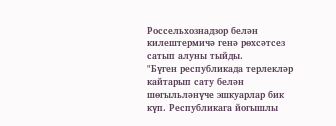Россельхознадзор белән килештермичә генә рөхсәтсез сатып алуны тыйды.
"Бүген республикада терлекләр кайтарып сату белән шөгыльләнүче эшкуарлар бик күп. Республикага йогышлы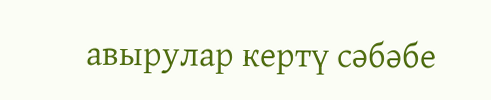авырулар кертү сәбәбе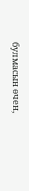булмасын өчен,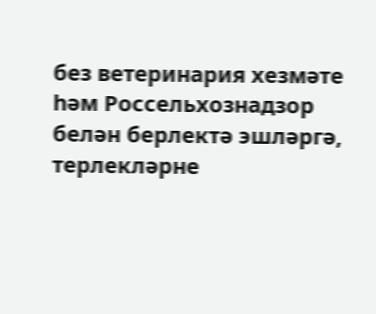без ветеринария хезмәте һәм Россельхознадзор белән берлектә эшләргә, терлекләрне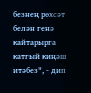безнең рөхсәт белән генә кайтарырга катгый киңәш итәбез", - дип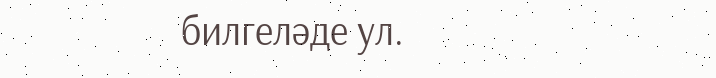билгеләде ул.